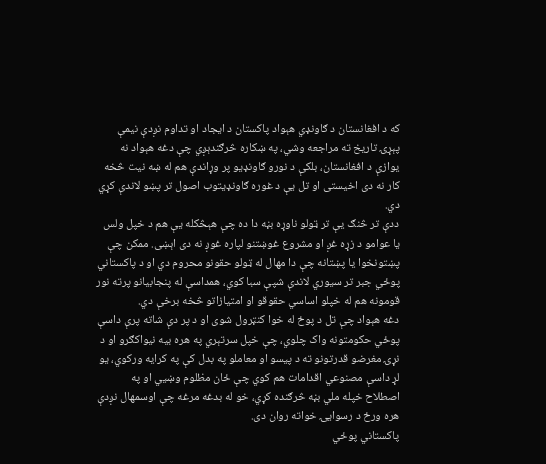که د افغانستان د ګاونډي هېواد پاکستان د ایجاد او تداوم نږدې نیمې پېړۍ تاریخ ته مراجعه وشي، په ښکاره څرګندېږي چې دغه هېواد نه یوازې د افغانستان، بلکې د نورو ګاونډیو پر وړاندې هم له ښه نیت څخه کار نه دی اخیستی او تل یې د غوره ګاونډیتوب اصول تر پښو لاندې کړي دي.
ددې تر څنګ یې تر ټولو ناوړه بڼه دا ده چې هېڅکله یې هم د خپل ولس یا عوامو د زړه غږ او مشروع غوښتنو لپاره غوږ نه دی اېښی. ممکن چې پښتونخوا یا پښتانه چې دا مهال له ټولو حقونو محروم دي او د پاکستاني پوځي جبر تر سیوري لاندې شپې سبا کوي، همداسې له پنجابیانو پرته نور قومونه هم له خپلو اساسي حقوقو او امتیازاتو څخه برخې دي.
دغه هېواد چې تل د پوځ له خوا کنټرول شوی او د پر دې شاته پرې داسې پوځي حکومتونه واک چلوي، چې خپل سرتېري په هره بیه نیواکګرو او د نړۍ مغرضو قدرتونو ته د پیسو او معاملو په بدل کې په کرایه ورکوي، یو لړ داسې مصنوعي اقدامات هم کوي چې ځان مظلوم وښيي او په اصطلاح خپله ملي بڼه څرګنده کړي، خو له بدغه مرغه چې اوسمهال نږدې هره ورځ د رسوایۍ خواته روان دی.
پاکستاني پوځي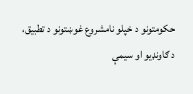حکومتونو د خپلو نامشروع غوښتونو د تطبیق، د ګاونډیو او سیمې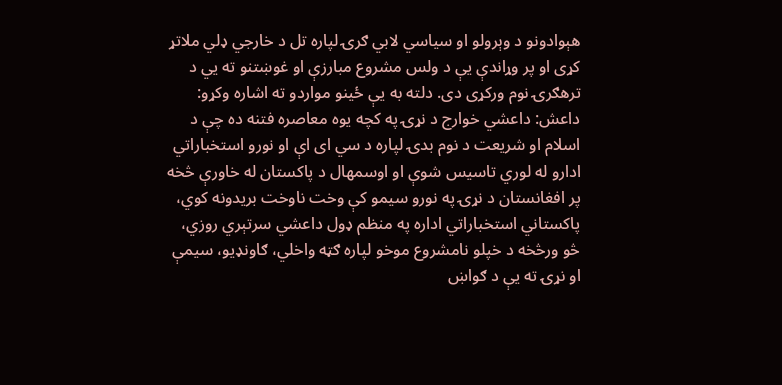هېوادونو د وېرولو او سیاسي لابي ګرۍ لپاره تل د خارجي ډلي ملاتړ کړی او پر وړاندې یې د ولس مشروع مبارزې او غوښتنو ته يي د ترهګرۍ نوم ورکړی دی. دلته به یې ځینو مواردو ته اشاره وکړو:
داعش: داعشي خوارج د نړۍ په کچه یوه معاصره فتنه ده چې د اسلام او شریعت د نوم بدۍ لپاره د سي ای اې او نورو استخباراتي ادارو له لوري تاسیس شوې او اوسمهال د پاکستان له خاورې څخه پر افغانستان د نړۍ په نورو سیمو کې وخت ناوخت بریدونه کوي، پاکستاني استخباراتي اداره په منظم ډول داعشي سرتېري روزي، څو ورڅخه د خپلو نامشروع موخو لپاره ګټه واخلي، ګاونډيو، سیمې او نړۍ ته یې د ګواښ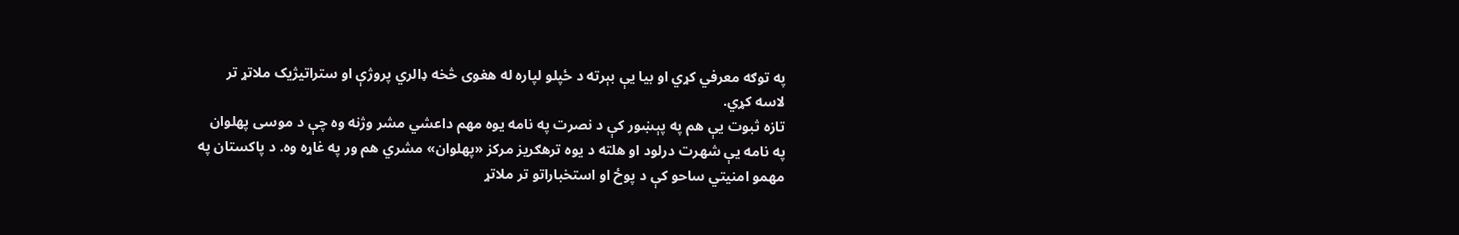په توګه معرفي کړي او بیا یې بېرته د ځپلو لپاره له هغوی څخه ډالري پروژې او ستراتیژیک ملاتړ تر لاسه کړي.
تازه ثبوت یې هم په پېښور کې د نصرت په نامه یوه مهم داعشي مشر وژنه وه چې د موسی پهلوان په نامه یې شهرت درلود او هلته د یوه ترهګریز مرکز «پهلوان» مشري هم ور په غاړه وه. د پاکستان په مهمو امنیتي ساحو کې د پوځ او استخباراتو تر ملاتړ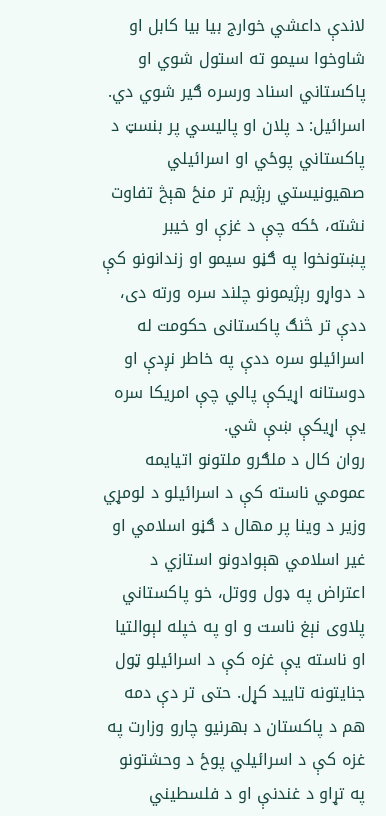لاندې داعشي خوارج بیا بیا کابل او شاوخوا سیمو ته استول شوي او پاکستاني اسناد ورسره ګیر شوي دي.
اسرائیل: د پلان او پالیسي پر بنسټ د پاکستاني پوځي او اسرائیلي صهیونیستي رېژيم تر منځ هېڅ تفاوت نشته، ځکه چې د غزې او خیبر پښتونخوا په ګڼو سیمو او زندانونو کې د دواړو رېژیمونو چلند سره ورته دی، ددې تر څنګ پاکستانی حکومت له اسرائیلو سره ددې په خاطر نږدې او دوستانه اړیکې پالي چې امریکا سره یې اړیکې ښې شي.
روان کال د ملګرو ملتونو اتیایمه عمومي ناسته کې د اسرائیلو د لومړي وزیر د وینا پر مهال د ګڼو اسلامي او غیر اسلامي هېوادونو استازي د اعتراض په ډول ووتل، خو پاکستاني پلاوی نېغ ناست و او په خپله لېوالتیا او ناسته یې غزه کې د اسرائیلو ټول جنایتونه تایید کړل. حتی تر دې دمه هم د پاکستان د بهرنیو چارو وزارت په غزه کې د اسرائیلي پوځ د وحشتونو په تړاو د غندنې او د فلسطیني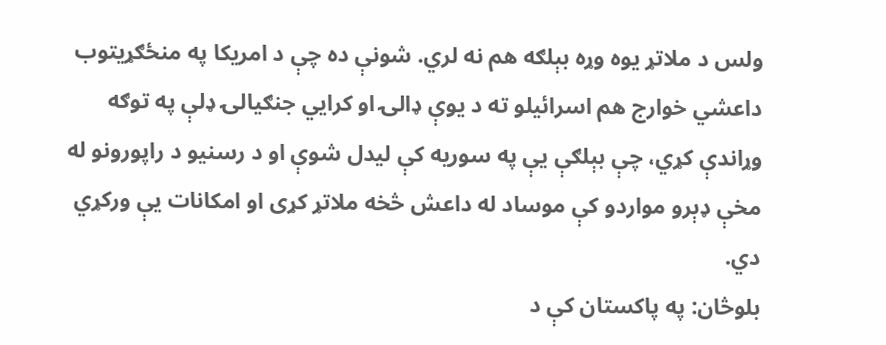ولس د ملاتړ یوه وړه بېلګه هم نه لري. شونې ده چې د امریکا په منځګړیتوب داعشي خوارج هم اسرائیلو ته د یوې ډالۍ او کرايي جنګیالۍ ډلې په توګه وړاندې کړي، چې بېلګې یې په سوریه کې لیدل شوې او د رسنیو د راپورونو له مخې ډېرو مواردو کې موساد له داعش څخه ملاتړ کړی او امکانات یې ورکړي دي.
بلوڅان: په پاکستان کې د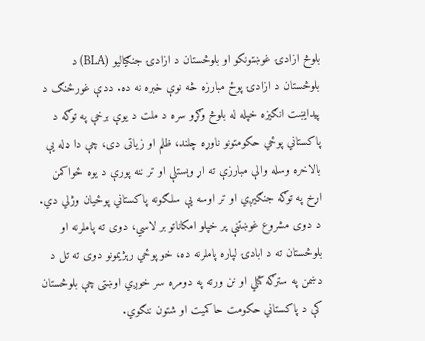بلوڅ ازادۍ غوښتونکو او بلوڅستان د ازادۍ جنګیالیو (BLA) د بلوڅستان د ازادۍ پوځ مبارزه څه نوې خبره نه ده. ددې غورځنګ د پیدایښت انګیزه خپله له بلوڅ وګړو سره د ملت د یوې برخې په توګه د پاکستاني پوځي حکومتونو ناوړه چلند، ظلم او زیاتی دی، چې دا ډله یې بالاخره وسله والې مبارزې ته اړ وېستلې او تر ننه پورې د یوه ځواکمن اړخ په توګه جنګیږي او تر اوسه یې سلګونه پاکستاني پوځیان وژلي دي.
د دوی مشروع غوښتنې پر خپلو امکاناتو بر لاسي، دوی ته پاملرنه او بلوڅستان ته د ابادۍ لپاره پاملرنه ده، خو پوځي رېژیمونو دوی ته تل د دښمن په سترګه کتلي او نن ورته په دومره سر خوږي اوښتی چې بلوڅستان کې د پاکستاني حکومت حاکمیت او شتون ننګوي.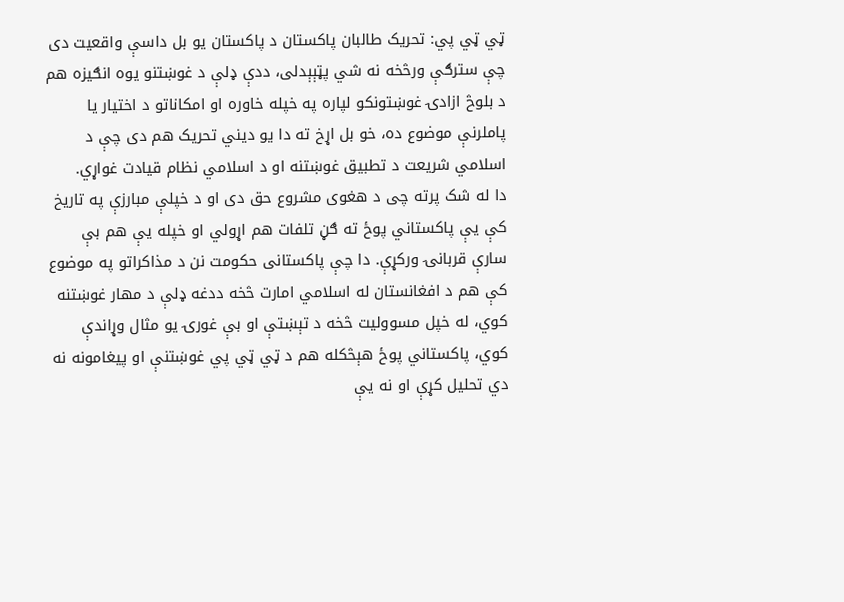ټي ټي پي: تحریک طالبان پاکستان د پاکستان یو بل داسې واقعیت دی چې سترګې ورڅخه نه شي پټېېدلی، ددې ډلې د غوښتنو یوه انګیزه هم د بلوڅ ازادۍ غوښتونکو لپاره په خپله خاوره او امکاناتو د اختیار یا پاملرنې موضوع ده، خو بل اړخ ته دا یو دیني تحریک هم دی چې د اسلامي شریعت د تطبیق غوښتنه او د اسلامي نظام قیادت غواړي.
دا له شک پرته چی د هغوی مشروع حق دی او د خپلې مبارزې په تاریخ کې یې پاکستاني پوځ ته ګڼ تلفات هم اړولي او خپله یې هم بې سارې قربانۍ ورکړې. دا چې پاکستانی حکومت نن د مذاکراتو په موضوع کې هم د افغانستان له اسلامي امارت څخه ددغه ډلې د مهار غوښتنه کوي، له خپل مسوولیت څخه د تېښتې او بې غورۍ یو مثال وړاندې کوي، پاکستاني پوځ هېڅکله هم د ټي ټي پي غوښتنې او پیغامونه نه دي تحلیل کړې او نه یې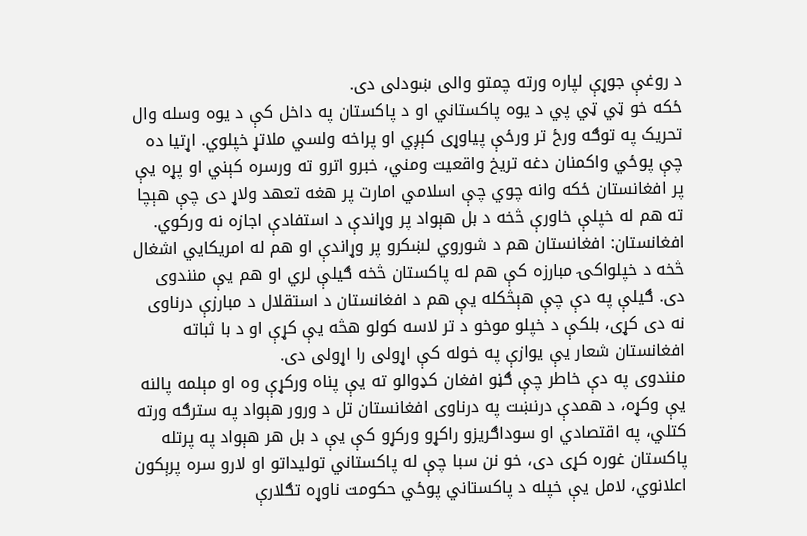د روغې جوړې لپاره ورته چمتو والی ښودلی دی.
ځکه خو ټي ټي پي د یوه پاکستاني او د پاکستان په داخل کې د یوه وسله وال تحریک په توګه ورځ تر ورځې پیاوړی کېږي او پراخه ولسي ملاتړ خپلوي. اړتیا ده چې پوځي واکمنان دغه تریخ واقعیت ومني، خبرو اترو ته ورسره کېني او پړه یې پر افغانستان ځکه وانه چوي چې اسلامي امارت پر هغه تعهد ولاړ دی چې هېچا ته هم له خپلې خاورې څخه د بل هېواد پر وړاندې د استفادې اجازه نه ورکوي.
افغانستان: افغانستان هم د شوروي لښکرو پر وړاندې او هم له امریکايي اشغال څخه د خپلواکۍ مبارزه کې هم له پاکستان څخه ګیلې لري او هم یې منندوی دی. ګیلې په دې چې هېڅکله یې هم د افغانستان د استقلال د مبارزې درناوی نه دی کړی، بلکې د خپلو موخو د تر لاسه کولو هڅه یې کړې او د با ثباته افغانستان شعار یې یوازې په خوله کې اړولی را اړولی دی.
منندوی په دې خاطر چې ګڼو افغان کډوالو ته یې پناه ورکړې وه او مېلمه پالنه یې وکړه، د همدې درنښت په درناوی افغانستان تل د ورور هېواد په سترګه ورته کتلي، په اقتصادي او سوداګریزو راکړو ورکړو کې یې د بل هر هېواد په پرتله پاکستان غوره کړی دی، خو نن سبا چې له پاکستاني تولیداتو او لارو سره پرېکون اعلانوي، لامل یې خپله د پاکستاني پوځي حکومت ناوړه تګلارې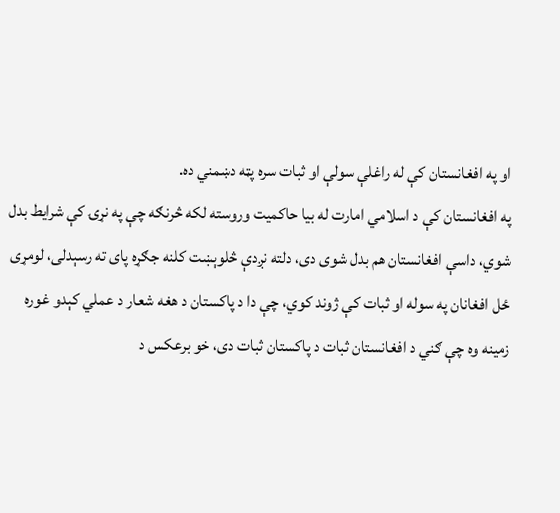او په افغانستان کې له راغلې سولې او ثبات سره پټه دښمني ده.
په افغانستان کې د اسلامي امارت له بیا حاکمیت وروسته لکه څرنګه چې په نړۍ کې شرایط بدل شوي، داسې افغانستان هم بدل شوی دی، دلته نږدې څلوېښت کلنه جګړه پای ته رسېدلی، لومړی ځل افغانان په سوله او ثبات کې ژوند کوي، چې دا د پاکستان د هغه شعار د عملي کېدو غوره زمینه وه چې ګني د افغانستان ثبات د پاکستان ثبات دی، خو برعکس د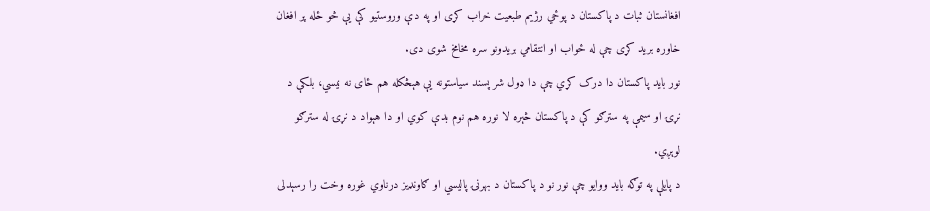افغانستان ثبات د پاکستان د پوځي رژیم طبعیت خراب کړی او په دې وروستیو کې یې څو ځله پر افغان خاوره برید کړی چې له ځواب او انتقامي بریدونو سره مخامخ شوی دی.
نور باید پاکستان دا درک کړي چې دا ډول شر پسند سیاستونه یې هېڅکله هم ځای نه نیسي، بلکې د نړۍ او سیمې په سترګو کې د پاکستان څېره لا نوره هم نوم بدې کوي او دا هېواد د نړۍ له سترګو لوېږي.
د پایلې په توګه باید ووایو چې نور نو د پاکستان د بهرنۍ پالیسي او ګاونډيز درناوي غوره وخت را رسېدلی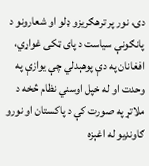دی، نور پر ترهګریزو ډلو او شعارونو د پانګونې سیاست د پای ټکی غواړي، افغانان په دې پوهېدلي چې یوازې په وحدت او له خپل اوسني نظام څخه د ملاتړ په صورت کې د پاکستان او نورو ګاونډیو له اغېزه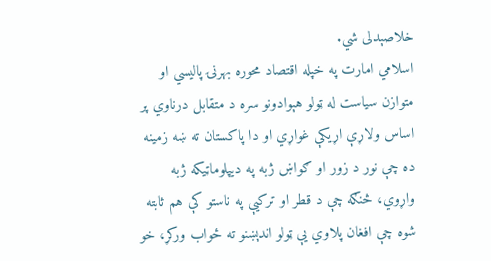خلاصېدلی شي.
اسلامي امارت په خپله اقتصاد محوره بهرنۍ پالیسي او متوازن سیاست له ټولو هېوادونو سره د متقابل درناوي پر اساس ولاړې اړیکې غواړي او دا پاکستان ته ښه زمینه ده چې نور د زور او ګواښ ژبه په دیپلوماټیکه ژبه واړوي، څنګه چې د قطر او ترکیې په ناستو کې هم ثابته شوه چې افغان پلاوي یې ټولو اندېښنو ته ځواب ورکړ، خو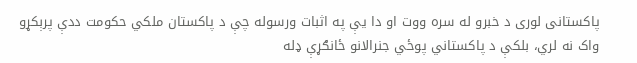پاکستانی لوری د خبرو له سره ووت او دا یې په اثبات ورسوله چې د پاکستان ملکي حکومت ددې پرېکړو واک نه لري، بلکې د پاکستاني پوځي جنرالانو ځانګړې ډله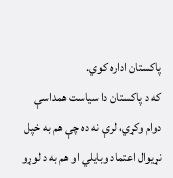پاکستان اداره کوي.
که د پاکستان دا سیاست همداسې دوام وکړي، لرې نه ده چې هم به خپل نړیوال اعتماد وبایلي او هم به د لوړو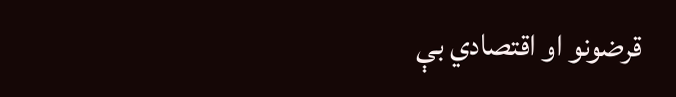قرضونو او اقتصادي بې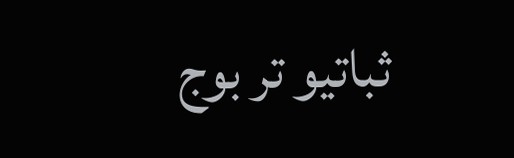ثباتیو تر بوج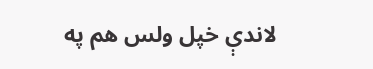لاندې خپل ولس هم په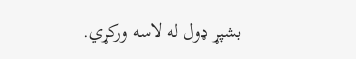بشپړ ډول له لاسه ورکړي.